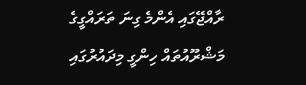ރާއްޖޭގައި އެންމެ ގިނަ ތަރައްގީގެ މަޝްރޫއުތައް ހިންގީ މިދައުރުގައި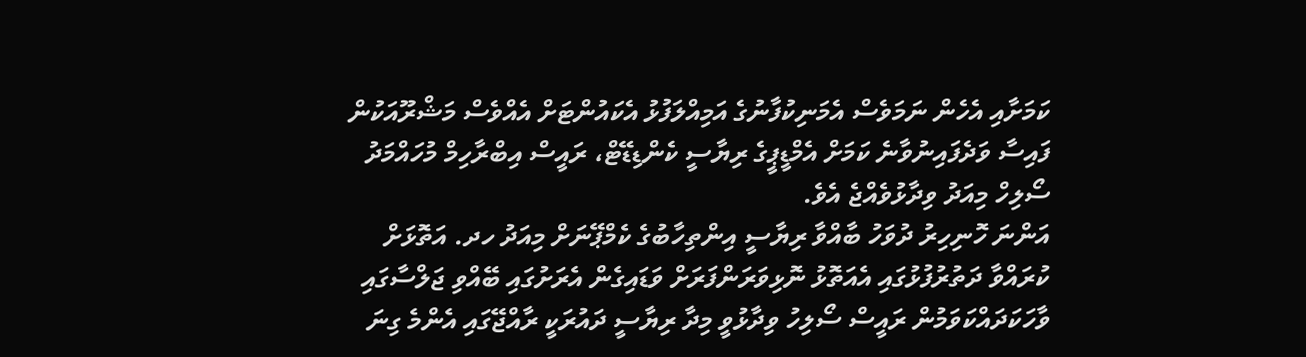ކަމަށާއި އެހެން ނަމަވެސް އެމަނިކުފާނުގެ އަމިއްލަފުޅު އެކައުންޓަށް އެއްވެސް މަޝްރޫއަކުން ފައިސާ ވަދެފައިނުވާނެ ކަމަށް އެމްޑީޕީގެ ރިޔާސީ ކެންޑިޑޭޓް، ރައީސް އިބްރާހިމް މުހައްމަދު ސޯލިހް މިއަދު ވިދާޅުވެއްޖެ އެވެ.
އަންނަ ހޮނިހިރު ދުވަހު ބާއްވާ ރިޔާސީ އިންތިހާބުގެ ކެމްޕޭނަށް މިއަދު ހދ. އަތޮޅަށް ކުރައްވާ ދަތުރުފުޅުގައި އެއަތޮޅު ނޮޅިވަރަންފަރަށް ވަޑައިގެން އެރަށުގައި ބޭއްވި ޖަލްސާގައި ވާހަކަދައްކަވަމުން ރައީސް ސޯލިހު ވިދާޅުވީ މިދާ ރިޔާސީ ދައުރަކީ ރާއްޖޭގައި އެންމެ ގިނަ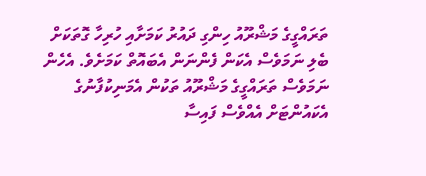ތަރައްގީގެ މަޝްރޫއު ހިންގި ދައުރު ކަމަށާއި ހުރިހާ ގޮތަކަށް ބެލި ނަމަވެސް އެކަން ފެންނަން އެބައޮތް ކަމަށެވެ. އެހެން ނަމަވެސް ތަރައްގީގެ މަޝްރޫއު ތަކުން އެމަނިކުފާނުގެ އެކައުންޓަށް އެއްވެސް ފައިސާ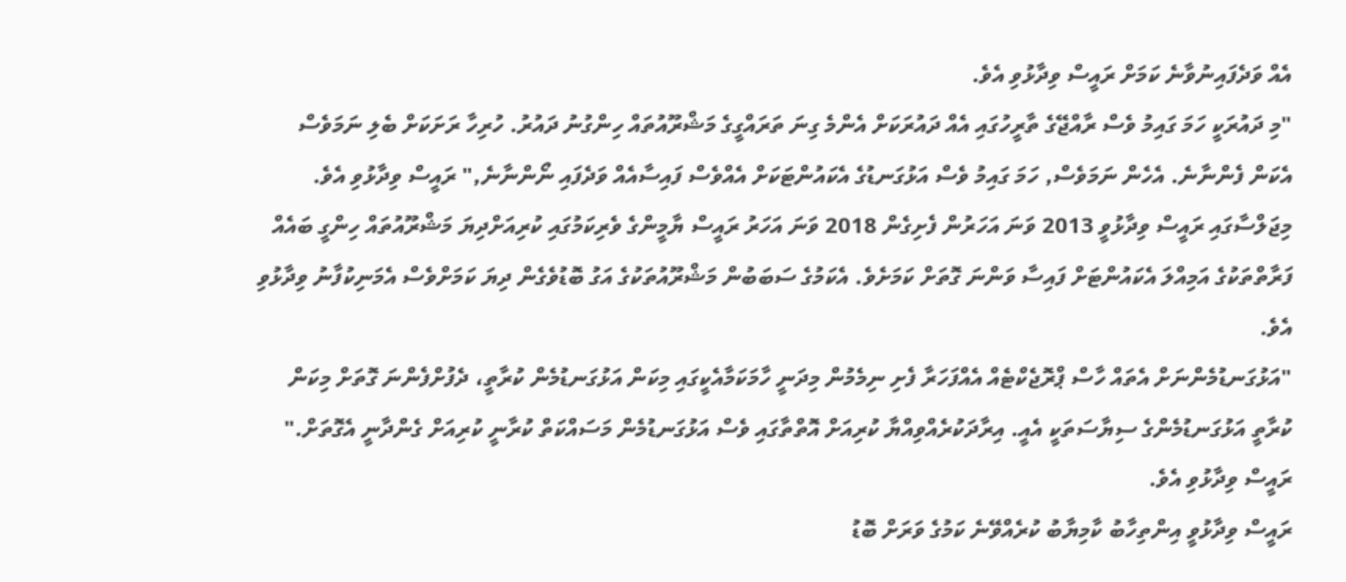އެއް ވަދެފައިނުވާނެ ކަމަށް ރައީސް ވިދާޅުވި އެވެ.
"މި ދައުރަކީ ހަމަ ގައިމު ވެސް ރާއްޖޭގެ ތާރީހުގައި އެއް ދައުރަކަށް އެންމެ ގިނަ ތަރައްގީގެ މަޝްރޫއުތައް ހިންގުނު ދައުރު. ހުރިހާ ރަށަކަށް ބެލި ނަމަވެސް އެކަން ފެންނާނެ. އެހެން ނަމަވެސް, ހަމަ ގައިމު ވެސް އަޅުގަނޑުގެ އެކައުންޓަކަށް އެއްވެސް ފައިސާއެއް ވަދެފައި ނޯންނާނެ," ރައީސް ވިދާޅުވި އެވެ.
މިޖަލްސާގައި ރައީސް ވިދާޅުވީ 2013 ވަނަ އަހަރުން ފެށިގެން 2018 ވަނަ އަހަރު ރައީސް ޔާމީންގެ ވެރިކަމުގައި ކުރިއަށްދިޔަ މަޝްރޫއުތައް ހިންގީ ބައެއް ފަރާތްތަކުގެ އަމިއްލަ އެކައުންޓަށް ފައިސާ ވަންނަ ގޮތަށް ކަމަށެވެ. އެކަމުގެ ސަބަބުން މަޝްރޫއުތަކުގެ އަގު ބޮޑުވެގެން ދިޔަ ކަމަށްވެސް އެމަނިކުފާނު ވިދާޅުވި އެވެ.
"އަޅުގަނޑުމެންނަށް އެތައް ހާސް ޕްރޮޖެކްޓެއް އެއްފަހަރާ ފެށި ނިމެމުން މިދަނީ ހާމަކަމާއެކީގައި މިކަން އަޅުގަނޑުމެން ކުރާތީ، ދެފުށްފެންނަ ގޮތަށް މިކަން ކުރާތީ އަޅުގަނޑުމެންގެ ސިޔާސަތަކީ އެއީ. އިރާދަކުރެއްވިއްޔާ ކުރިއަށް އޮތްތާގައި ވެސް އަޅުގަނޑުމެން މަސައްކަތް ކުރާނީ ކުރިއަށް ގެންދާނީ އެގޮތަށް." ރައީސް ވިދާޅުވި އެވެ.
ރައީސް ވިދާޅުވީ އިންތިހާބު ކާމިޔާބު ކުރެއްވޭނެ ކަމުގެ ވަރަށް ބޮޑު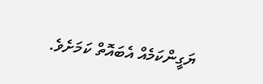ޔަގީންކަމެއް އެބައޮތް ކަމަށެވެ.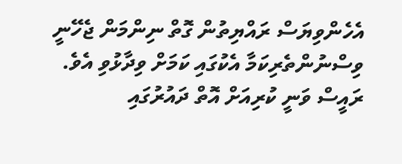އެހެންވިޔަސް ރައްޔިތުން ގޮތް ނިންމަން ޖެހޭނީ ވިސްނުންތެރިކަމާ އެކުގައި ކަމަށް ވިދާޅުވި އެވެ.
ރައީސް ވަނީ ކުރިއަށް އޮތް ދައުރުގައި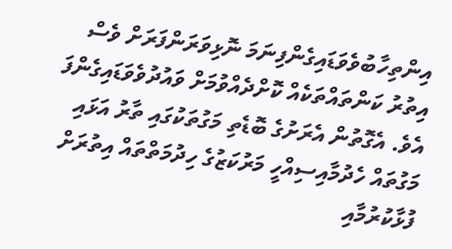އިންތިހާބުވެވަޑައިގެންފިނަމަ ނޮޅިވަރަންފަރަށް ވެސް އިތުރު ކަންތައްތަކެއް ކޮށްދެއްވުމަށް ވައުދުވެވަޑައިގެންފަ އެވެ. އެގޮތުން އެރަށުގެ ބޮޑެތި މަގުތަކުގައި ތާރު އަޅައި މަގުތައް ހެދުމާއިސިއްހީ މަރުކަޒުގެ ހިދުމަތްތައް އިތުރަށް ފުޅާކުރުމާއި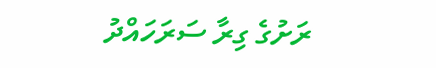ރަށުގެ ގިރާ ސަރަހައްދު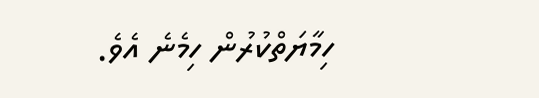ހިމާޔަތްކުރުން ހިމެނެ އެވެ.